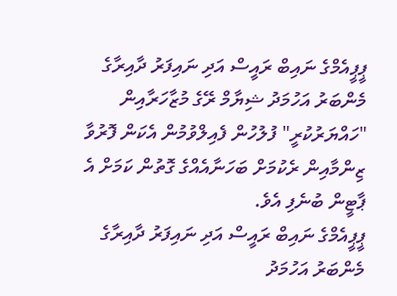ޕީޕީއެމްގެ ނައިބް ރައީސް އަދި ނައިފަރު ދާއިރާގެ މެންބަރު އަހުމަދު ޝިޔާމް ރޭގެ މުޒާހަރާއިން "ހައްޔަރުކުރީ" ފުލުހުން ފެއިލްވުމުން އެކަން ފޮރުވާ ޒިންމާއިން ރެކުމަށް ބަހަނާއެއްގެ ގޮތުން ކަމަށް އެ ޕާޓީން ބުނެފި އެވެ.
ޕީޕީއެމްގެ ނައިބް ރައީސް އަދި ނައިފަރު ދާއިރާގެ މެންބަރު އަހުމަދު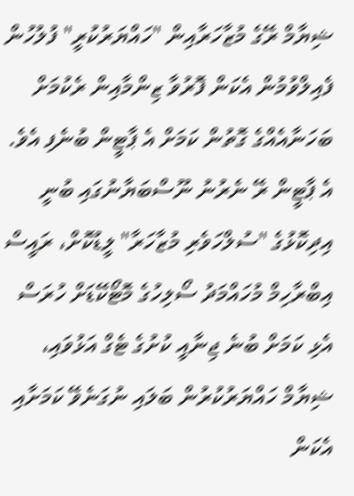ޝިޔާމް ރޭގެ މުޒާހަރާއިން "ހައްޔަރުކުރީ" ފުލުހުން ފެއިލްވުމުން އެކަން ފޮރުވާ ޒިންމާއިން ރެކުމަށް ބަހަނާއެއްގެ ގޮތުން ކަމަށް އެ ޕާޓީން ބުނެފި އެވެ.
އެ ޕާޓީން ރޭ ނެރުނު ނޫސްބަޔާނުގައި ބުނީ އިދިކޮޅުގެ "ސުލްހަވެރި މުޒާހަރާ" ލީޑުކޮށް، ރައީސް އިބްރާހިމް މުހައްމަދު ސޯލިހުގެ މޮޓޯކޭޑަށް ހުރަސް އެޅި ކަމަށް ބުނެ ޖިނާއީ ކުށުގެ ޓެގް އަޅުވައި، ޝިޔާމް ހައްޔަރުކުރުން ބަލައި ނުގަނެވޭ ކަމަށާއި އެކަން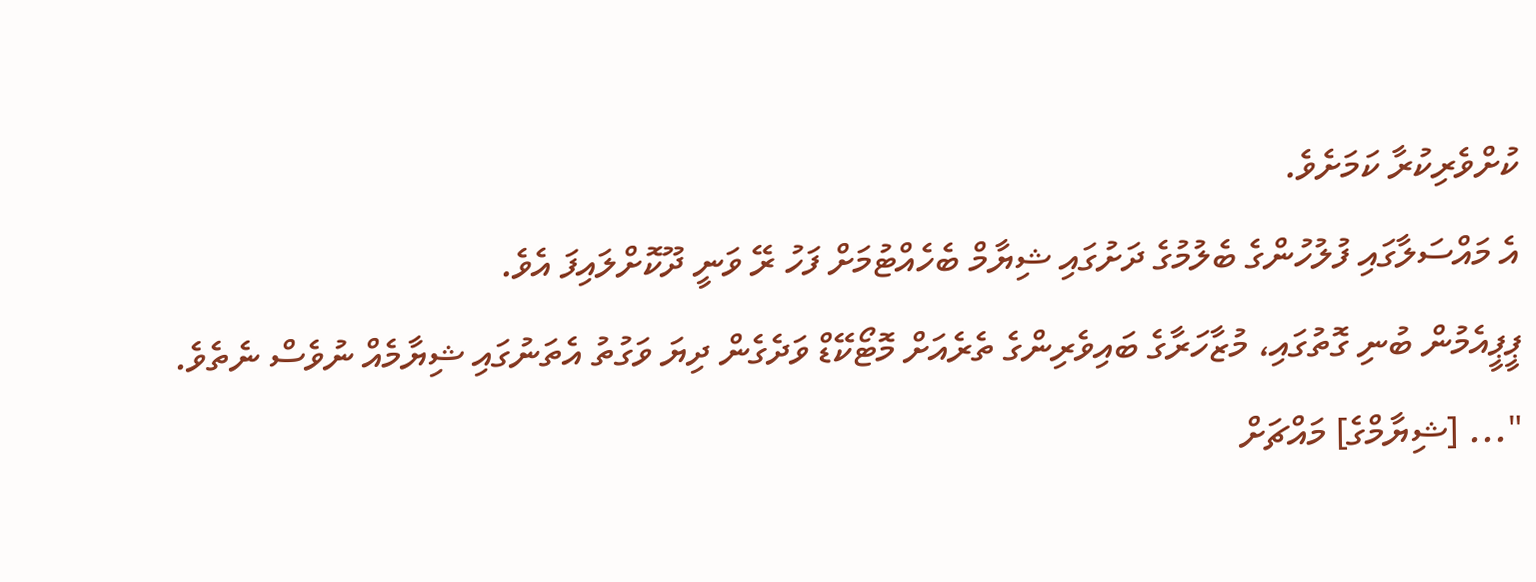ކުށްވެރިކުރާ ކަމަށެވެ.
އެ މައްސަލާގައި ފުލުހުންގެ ބެލުމުގެ ދަށުގައި ޝިޔާމް ބެހެއްޓުމަށް ފަހު ރޭ ވަނީ ދޫކޮށްލައިފަ އެވެ.
ޕީޕީއެމުން ބުނި ގޮތުގައި، މުޒާހަރާގެ ބައިވެރިންގެ ތެރެއަށް މޮޓޯކޭޑް ވަދެގެން ދިޔަ ވަގުތު އެތަނުގައި ޝިޔާމެއް ނުވެސް ނެތެވެ.
"... [ޝިޔާމްގެ] މައްޗަށް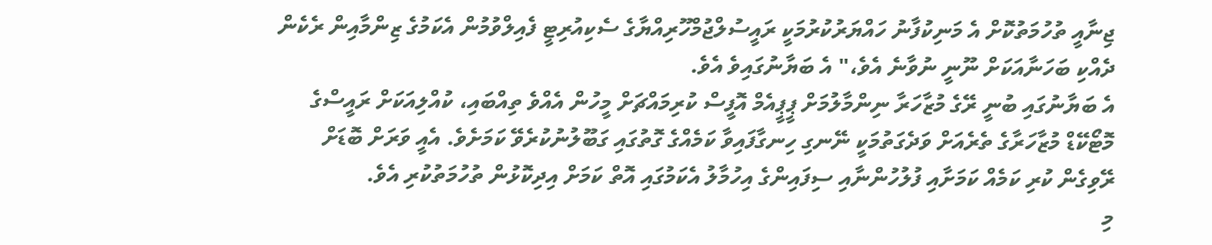ޖިނާއީ ތުހުމަތުކޮށް އެ މަނިކުފާނު ހައްޔަރުކުރުމަކީ ރައީސުލްޖުމްހޫރިއްޔާގެ ސެކިއުރިޓީ ފެއިލްވުމުން އެކަމުގެ ޒިންމާއިން ރެކެން ދެއްކި ބަހަނާއަކަށް ނޫނީ ނުވާނެ އެވެ،" އެ ބަޔާނުގައިވެ އެވެ.
އެ ބަޔާނުގައި ބުނީ ރޭގެ މުޒާހަރާ ނިންމާލުމަށް ޕީޕީއެމް އޮފީސް ކުރިމައްޗަށް މީހުން އެއްވެ ތިއްބައި، ކުއްލިއަކަށް ރައީސްގެ މޮޓޯކޭޑް މުޒާހަރާގެ ތެރެއަށް ވަދެގަތުމަކީ ނޭނގި ހިނގާފައިވާ ކަމެއްގެ ގޮތުގައި ގަބޫލުނުކުރެވޭ ކަމަށެވެ. އެއީ ވަރަށް ބޮޑަށް ރޭވިގެން ކުރި ކަމެއް ކަމަށާއި ފުލުހުންނާއި ސިފައިންގެ އިހުމާލު އެކަމުގައި އޮތް ކަމަށް އިދިކޮޅުން ތުހުމަތުކުރި އެވެ.
މި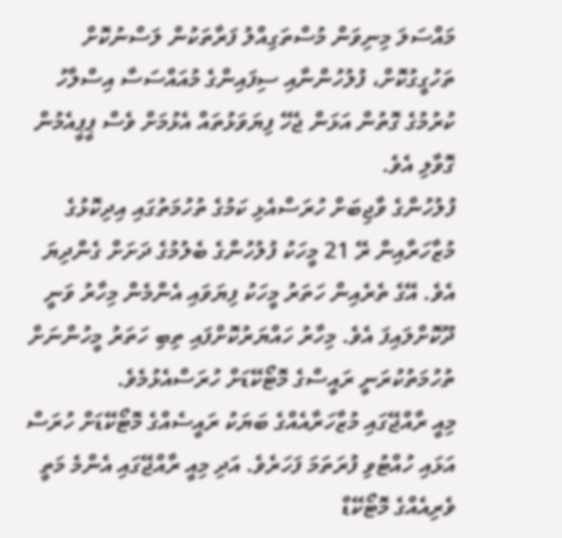މައްސަލަ މިނިވަން މުސްތަގިއްލު ފަރާތަކުން ލަސްނުކޮށް ތަހުގީގުކޮށް، ފުލުހުންނާއި ސިފައިންގެ މުއައްސަސާ އިސްލާހު ކުރުމުގެ ގޮތުން އަޅަން ޖެހޭ ފިޔަވަޅުތައް އެޅުމަށް ވެސް ޕީޕީއެމުން ގޮވާލި އެވެ.
ފުލުހުންގެ ވާޖިބަށް ހުރަސްއެޅި ކަމުގެ ތުހުމަތުގައި އިދިކޮޅުގެ މުޒާހަރާއިން ރޭ 21 މީހަކު ފުލުހުންގެ ބެލުމުގެ ދަށަށް ގެންދިޔަ އެވެ. އޭގެ ތެރެއިން ހަތަރު މީހަކު ފިޔަވައި އެންމެން މިހާރު ވަނީ ދޫކޮށްލައިފަ އެވެ. މިހާރު ހައްޔަރުކޮށްފައި ތިބި ހަތަރު މީހުންނަށް ތުހުމަތުކުރަނީ ރައީސްގެ މޮޓޯކޭޑަށް ހުރަސްއެޅުމެވެ.
މިއީ ރާއްޖޭގައި މުޒާހަރާއެއްގެ ބަޔަކު ރައީސެއްގެ މޮޓޯކޭޑަށް ހުރަސް އަޅައި ހުއްޓުވި ފުރަތަމަ ފަހަރެވެ. އަދި މިއީ ރާއްޖޭގައި އެންމެ މަތީ ވެރިއެއްގެ މޮޓޯކޭޑް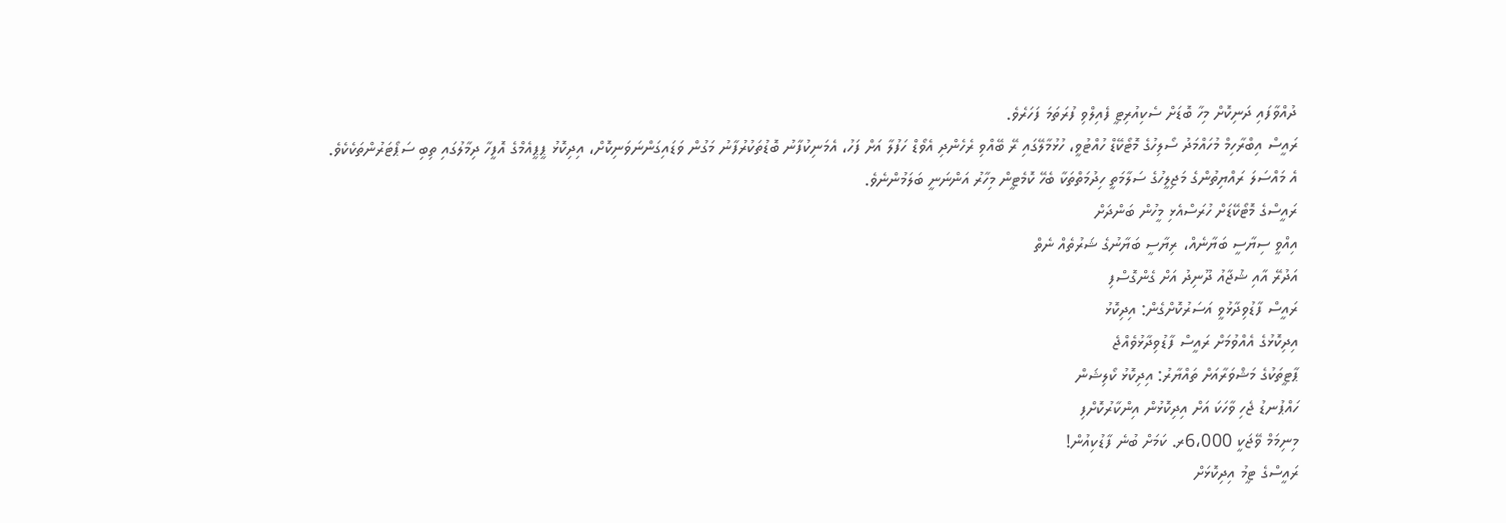ދުއްވާފައި ދަނިކޮށް މިހާ ބޮޑަށް ސެކިއުރިޓީ ފެއިލްވި ފުރަތަމަ ފަހަރެވެ.
ރައީސް އިބްރާހިމް މުހައްމަދު ސޯލިހުގެ މޮޓޯކޭޑް ހުއްޓުވީ، ހުޅުމާލޭގައި ރޭ ބޭއްވި ރެހެންދި އެވޯޑް ހަފުލާ އަށް ފަހު، އެމަނިކުފާނު ބޮޑުތަކުރުފާނު މަގުން ވަޑައިގަންނަވަނިކޮށް، އިދިކޮޅު ޕީޕީއެމްގެ އޮފީހާ ދިމާލުގައި ތިބި ސަޕޯޓަރުންތަކެކެވެ.
އެ މައްސަލަ ރައްޔިތުންގެ މަޖިލީހުގެ ސަލާމަތީ ހިދުމަތްތަކާ ބެހޭ ކޮމެޓީން މިހާރު އަންނަނީ ބަލަމުންނެވެ.
ރައީސްގެ މޮޓޯކޭޑަށް ހުރަސްއެޅި މީހުން ބަންދަށް
އިއްވީ ސިޔާސީ ބަޔާނެއް، ރިޔާސީ ބަޔާނުގެ ޝަރުތެއް ނެތް
އަދުރޭ އާއި ޝުޖާއު ދޫނިދު އަށް ގެންގޮސްފި
ރައީސް ފާޑުވިދާޅުވީ އަސަރުކޮށްގެން: އިދިކޮޅު
އިދިކޮޅުގެ އެއްވުމަށް ރައީސް ފާޑުވިދާޅުވެއްޖެ
ޕާޓީތަކުގެ މަޝްވަރާއަށް ތައްޔާރު: އިދިކޮޅު ކޯލިޝަން
ހައްޕުނޑު ޖެހި ވާހަކަ އަށް އިދިކޮޅުން އިންކާރުކޮށްފި
މިނިމަމް ވޭޖަކީ 6،000ރ. ކަމަށް ބުނެ ފާޑުކިއުން!
ރައީސްގެ ޓީމު އިދިކޮޅަށް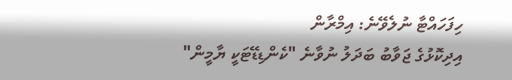ހިފަހައްޓާ ނުލެވޭނެ: އިމްރާން
އިދިކޮޅުގެ ޖަވާބު ބަދަލު ނުވާނެ "ކެންޑިޑޭޓަކީ ޔާމީން"